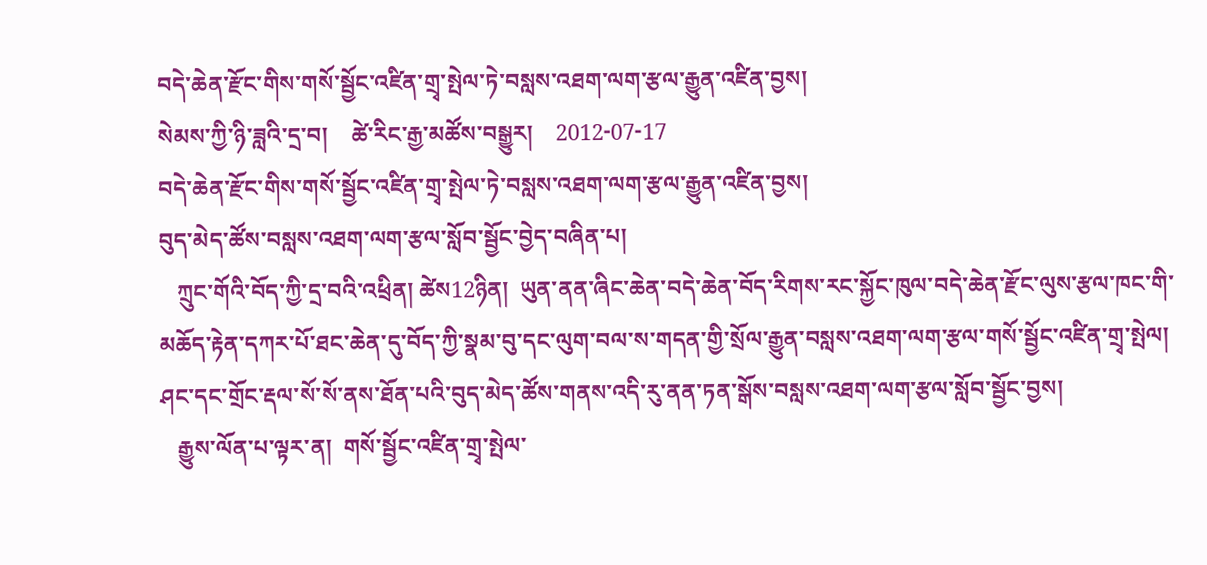བདེ་ཆེན་རྫོང་གིས་གསོ་སྦྱོང་འཛིན་གྲྭ་སྤེལ་ཏེ་བསླས་འཐག་ལག་རྩལ་རྒྱུན་འཛིན་བྱས།
སེམས་ཀྱི་ཉི་ཟླའི་དྲ་བ།    ཚེ་རིང་རྒྱ་མཚོས་བསྒྱུར།    2012-07-17
བདེ་ཆེན་རྫོང་གིས་གསོ་སྦྱོང་འཛིན་གྲྭ་སྤེལ་ཏེ་བསླས་འཐག་ལག་རྩལ་རྒྱུན་འཛིན་བྱས།
བུད་མེད་ཚོས་བསླས་འཐག་ལག་རྩལ་སློབ་སྦྱོང་བྱེད་བཞིན་པ།
   ཀྲུང་གོའི་བོད་ཀྱི་དྲ་བའི་འཕྲིན། ཚེས12ཉིན།  ཡུན་ནན་ཞིང་ཆེན་བདེ་ཆེན་བོད་རིགས་རང་སྐྱོང་ཁུལ་བདེ་ཆེན་རྫོང་ལུས་རྩལ་ཁང་གི་མཆོད་རྟེན་དཀར་པོ་ཐང་ཆེན་དུ་བོད་ཀྱི་སྣམ་བུ་དང་ལུག་བལ་ས་གདན་གྱི་སྲོལ་རྒྱུན་བསླས་འཐག་ལག་རྩལ་གསོ་སྦྱོང་འཛིན་གྲྭ་སྤེལ།  ཤང་དང་གྲོང་རྡལ་སོ་སོ་ནས་ཐོན་པའི་བུད་མེད་ཚོས་གནས་འདི་རུ་ནན་ཏན་སྒོས་བསླས་འཐག་ལག་རྩལ་སློབ་སྦྱོང་བྱས།
   རྒྱུས་ལོན་པ་ལྟར་ན།  གསོ་སྦྱོང་འཛིན་གྲྭ་སྤེལ་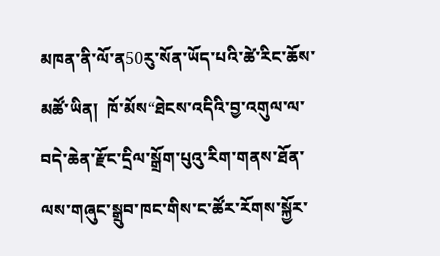མཁན་ནི་ལོ་ན50རུ་སོན་ཡོད་པའི་ཚེ་རིང་ཆོས་མཚོ་ཡིན།  ཁོ་མོས“ཐེངས་འདིའི་བྱ་འགུལ་ལ་བདེ་ཆེན་རྫོང་དྲིལ་སྒྲོག་པུའུ་རིག་གནས་ཐོན་ལས་གཞུང་སྒྲུབ་ཁང་གིས་ང་ཚོར་རོགས་སྐྱོར་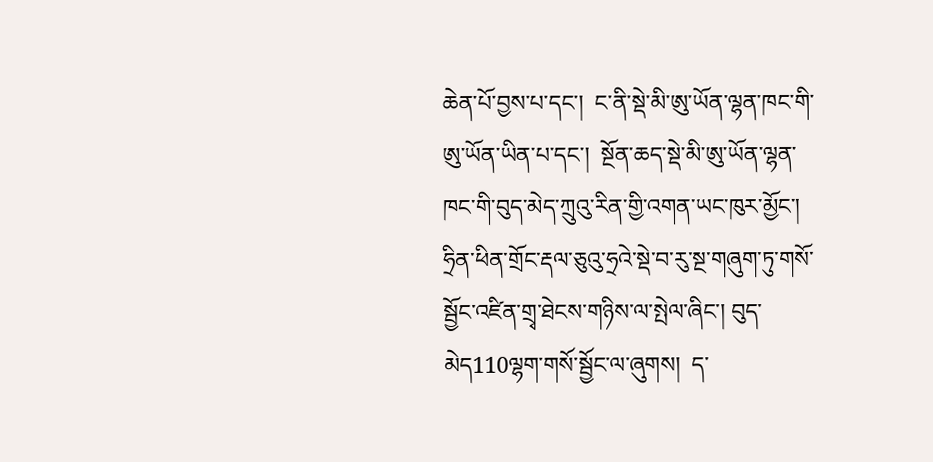ཆེན་པོ་བྱས་པ་དང་།  ང་ནི་སྡེ་མི་ཨུ་ཡོན་ལྷན་ཁང་གི་ཨུ་ཡོན་ཡིན་པ་དང་།  སྔོན་ཆད་སྡེ་མི་ཨུ་ཡོན་ལྷན་ཁང་གི་བུད་མེད་ཀྲུའུ་རིན་གྱི་འགན་ཡང་ཁུར་མྱོང་། ཧྲིན་ཕིན་གྲོང་རྡལ་ཅུའུ་ཧྲའེ་སྡེ་བ་རུ་སྔ་གཞུག་ཏུ་གསོ་སྦྱོང་འཛིན་གྲྭ་ཐེངས་གཉིས་ལ་སྤེལ་ཞིང་། བུད་མེད110ལྷག་གསོ་སྦྱོང་ལ་ཞུགས།  ད་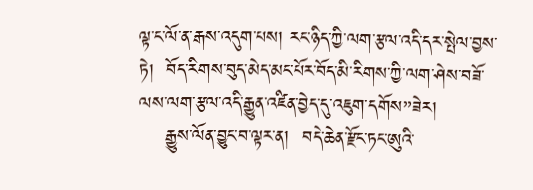ལྟ་ང་ལོ་ན་རྒས་འདུག་པས། རང་ཉིད་ཀྱི་ལག་རྩལ་འདི་དར་སྤེལ་བྱས་ཏེ།  བོད་རིགས་བུད་མེད་མང་པོར་བོད་མི་རིགས་ཀྱི་ལག་ཤེས་བཟོ་ལས་ལག་རྩལ་འདི་རྒྱུན་འཛིན་བྱེད་དུ་འཇུག་དགོས”ཟེར།
    རྒྱུས་ལོན་བྱུང་བ་ལྟར་ན།  བདེ་ཆེན་རྫོང་ཏང་ཨུའི་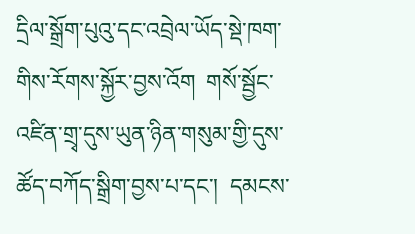དྲིལ་སྒྲོག་པུའུ་དང་འབྲེལ་ཡོད་སྡེ་ཁག་གིས་རོགས་སྐྱོར་བྱས་འོག  གསོ་སྦྱོང་འཛིན་གྲྭ་དུས་ཡུན་ཉིན་གསུམ་གྱི་དུས་ཚོད་བཀོད་སྒྲིག་བྱས་པ་དང་།  དམངས་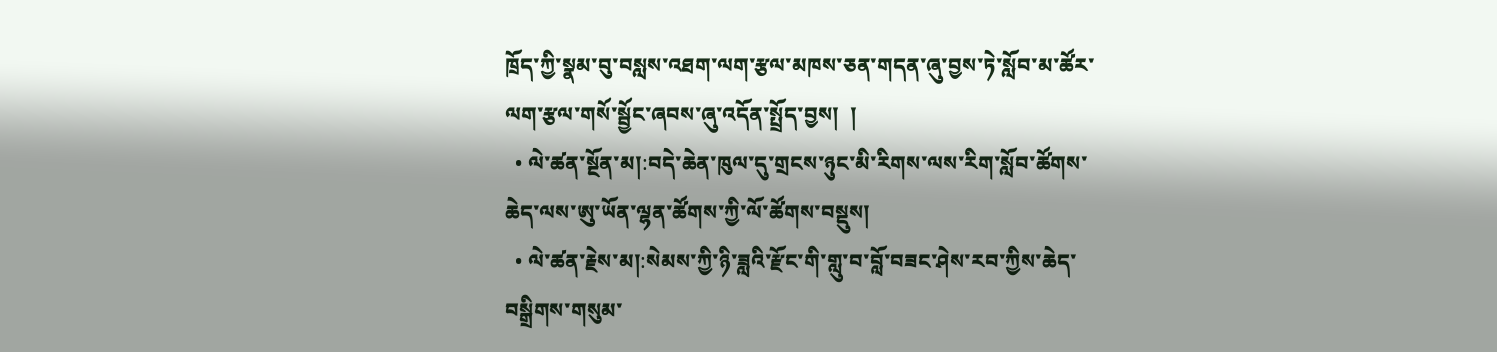ཁྲོད་ཀྱི་སྣམ་བུ་བསླས་འཐག་ལག་རྩལ་མཁས་ཅན་གདན་ཞུ་བྱས་ཏེ་སློབ་མ་ཚོར་ལག་རྩལ་གསོ་སྦྱོང་ཞབས་ཞུ་འདོན་སྤྲོད་བྱས།  །
  • ལེ་ཚན་སྔོན་མ།:བདེ་ཆེན་ཁུལ་དུ་གྲངས་ཉུང་མི་རིགས་ལས་རིག་སློབ་ཚོགས་ཆེད་ལས་ཨུ་ཡོན་ལྷན་ཚོགས་ཀྱི་ལོ་ཚོགས་བསྡུས།
  • ལེ་ཚན་རྗེས་མ།:སེམས་ཀྱི་ཉི་ཟླའི་རྫོང་གི་གླུ་བ་བློ་བཟང་ཤེས་རབ་ཀྱིས་ཆེད་བསྒྲིགས་གསུམ་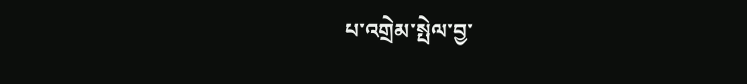པ་འགྲེམ་སྤེལ་བྱ་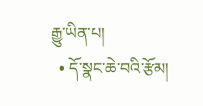རྒྱུ་ཡིན་པ།
  • དོ་སྣང་ཆེ་བའི་རྩོམ།